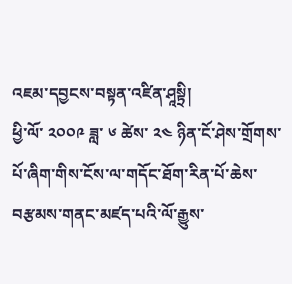འཇམ་དབྱངས་བསྟན་འཛིན་ཤཱསྟྲི།
ཕྱི་ལོ་ ༢༠༠༩ ཟླ་ ༦ ཚེས་ ༢༤ ཉིན་ངོ་ཤེས་གྲོགས་པོ་ཞིག་གིས་ངོས་ལ་གདོང་ཐོག་རིན་པོ་ཆེས་བརྩམས་གནང་མཛད་པའི་ལོ་རྒྱུས་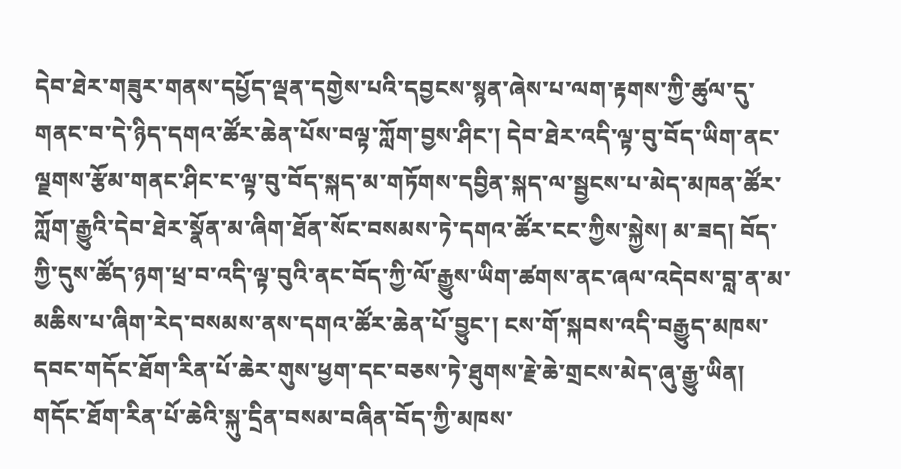དེབ་ཐེར་གཟུར་གནས་དཔྱོད་ལྡན་དགྱེས་པའི་དབྱངས་སྙན་ཞེས་པ་ལག་རྟགས་ཀྱི་ཚུལ་དུ་གནང་བ་དེ་ཉིད་དགའ་ཚོར་ཆེན་པོས་བལྟ་ཀློག་བྱས་ཤིང་། དེབ་ཐེར་འདི་ལྟ་བུ་བོད་ཡིག་ནང་ལྗགས་རྩོམ་གནང་ཤིང་ང་ལྟ་བུ་བོད་སྐད་མ་གཏོགས་དབྱིན་སྐད་ལ་སྦྱངས་པ་མེད་མཁན་ཚོར་ཀློག་རྒྱུའི་དེབ་ཐེར་སྣོན་མ་ཞིག་ཐོན་སོང་བསམས་ཏེ་དགའ་ཚོར་ངང་ཀྱིས་སྐྱེས། མ་ཟད། བོད་ཀྱི་དུས་ཚོད་ཉག་ཕྲ་བ་འདི་ལྟ་བུའི་ནང་བོད་ཀྱི་ལོ་རྒྱུས་ཡིག་ཚགས་ནང་ཞལ་འདེབས་བླ་ན་མ་མཆིས་པ་ཞིག་རེད་བསམས་ནས་དགའ་ཚོར་ཆེན་པོ་བྱུང་། ངས་གོ་སྐབས་འདི་བརྒྱུད་མཁས་དབང་གདོང་ཐོག་རིན་པོ་ཆེར་གུས་ཕྱག་དང་བཅས་ཏེ་ཐུགས་རྗེ་ཆེ་གྲངས་མེད་ཞུ་རྒྱུ་ཡིན། གདོང་ཐོག་རིན་པོ་ཆེའི་སྐུ་དྲིན་བསམ་བཞིན་བོད་ཀྱི་མཁས་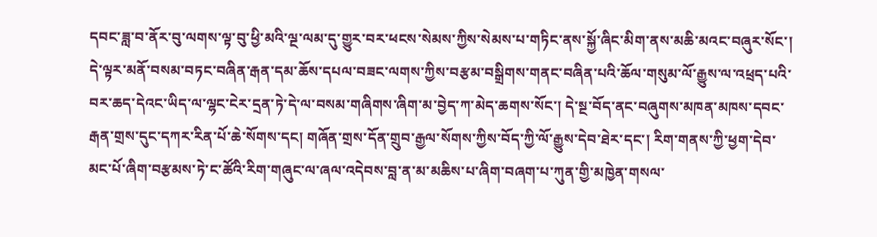དབང་ཟླ་བ་ནོར་བུ་ལགས་ལྟ་བུ་ཕྱི་མའི་ལྔ་ལམ་དུ་གྱུར་བར་ཕངས་སེམས་ཀྱིས་སེམས་པ་གཏིང་ནས་སྐྱོ་ཞིང་མིག་ནས་མཆི་མའང་བཞུར་སོང་། དེ་ལྟར་མནོ་བསམ་བཏང་བཞིན་རྒན་དམ་ཆོས་དཔལ་བཟང་ལགས་ཀྱིས་བརྩམ་བསྒྲིགས་གནང་བཞིན་པའི་ཆོལ་གསུམ་ལོ་རྒྱུས་ལ་འཕྲད་པའི་བར་ཆད་དེའང་ཡིད་ལ་ལྷང་ངེར་དྲན་ཏེ་དེ་ལ་བསམ་གཞིགས་ཞིག་མ་བྱེད་ཀ་མེད་ཆགས་སོང་། དེ་སྔ་བོད་ནང་བཞུགས་མཁན་མཁས་དབང་རྒན་གྲས་དུང་དཀར་རིན་པོ་ཆེ་སོགས་དང། གཞོན་གྲས་དོན་གྲུབ་རྒྱལ་སོགས་ཀྱིས་བོད་ཀྱི་ལོ་རྒྱུས་དེབ་ཐེར་དང་། རིག་གནས་ཀྱི་ཕྱག་དེབ་མང་པོ་ཞིག་བརྩམས་ཏེ་ང་ཚོའི་རིག་གཞུང་ལ་ཞལ་འདེབས་བླ་ན་མ་མཆིས་པ་ཞིག་བཞག་པ་ཀུན་གྱི་མཁྱེན་གསལ་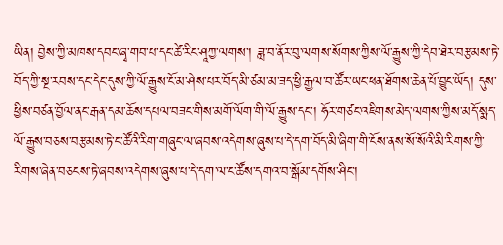ཡིན། བྱེས་ཀྱི་མཁས་དབང་ཞྭ་གབ་པ་དང་ཚེ་རིང་ཤཱཀྱ་ལགས་། ཟླ་བ་ནོར་བུ་ལགས་སོགས་ཀྱིས་ལོ་རྒྱུས་ཀྱི་དེབ་ཐེར་བརྩམས་ཏེ་བོད་ཀྱི་སྔ་རབས་དང་དེང་དུས་ཀྱི་ལོ་རྒྱུས་ངོ་མ་ཤེས་པར་བོད་མི་ཙམ་མ་ཟད་ཕྱི་རྒྱལ་བ་ཚོར་ཡང་ཕན་ཐོགས་ཆེན་པོ་བྱུང་ཡོད། དུས་ཕྱིས་བཙན་བྱོལ་ནང་རྒན་དམ་ཆོས་དཔལ་བཟང་གིས་མགོ་ལོག་གི་ལོ་རྒྱུས་དང་། ཧོར་གཙང་འཇིགས་མེད་ལགས་ཀྱིས་མདོ་སྨད་ལོ་རྒྱུས་བཅས་བརྩམས་ཏེ་ང་ཚོའི་རིག་གཞུང་ལ་ཞབས་འདེགས་ཞུས་པ་དེ་དག་བོད་མི་ཞིག་གི་ངོས་ནས་སོ་སོའི་མི་རིགས་ཀྱི་རིགས་ཞེན་བཅངས་ཏེ་ཞབས་འདེགས་ཞུས་པ་དེ་དག་ལ་ང་ཚོས་དགའ་བ་སྒོམ་དགོས་ཤིང་།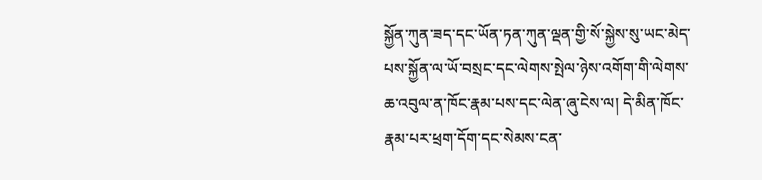སྐྱོན་ཀུན་ཟད་དང་ཡོན་ཏན་ཀུན་ལྡན་གྱི་སོ་སྐྱེས་སུ་ཡང་མེད་པས་སྐྱོན་ལ་ཡོ་བསྲང་དང་ལེགས་སྤེལ་ཉེས་འགོག་གི་ལེགས་ཆ་འབུལ་ན་ཁོང་རྣམ་པས་དང་ལེན་ཞུ་ངེས་ལ། དེ་མིན་ཁོང་རྣམ་པར་ཕྲག་དོག་དང་སེམས་ངན་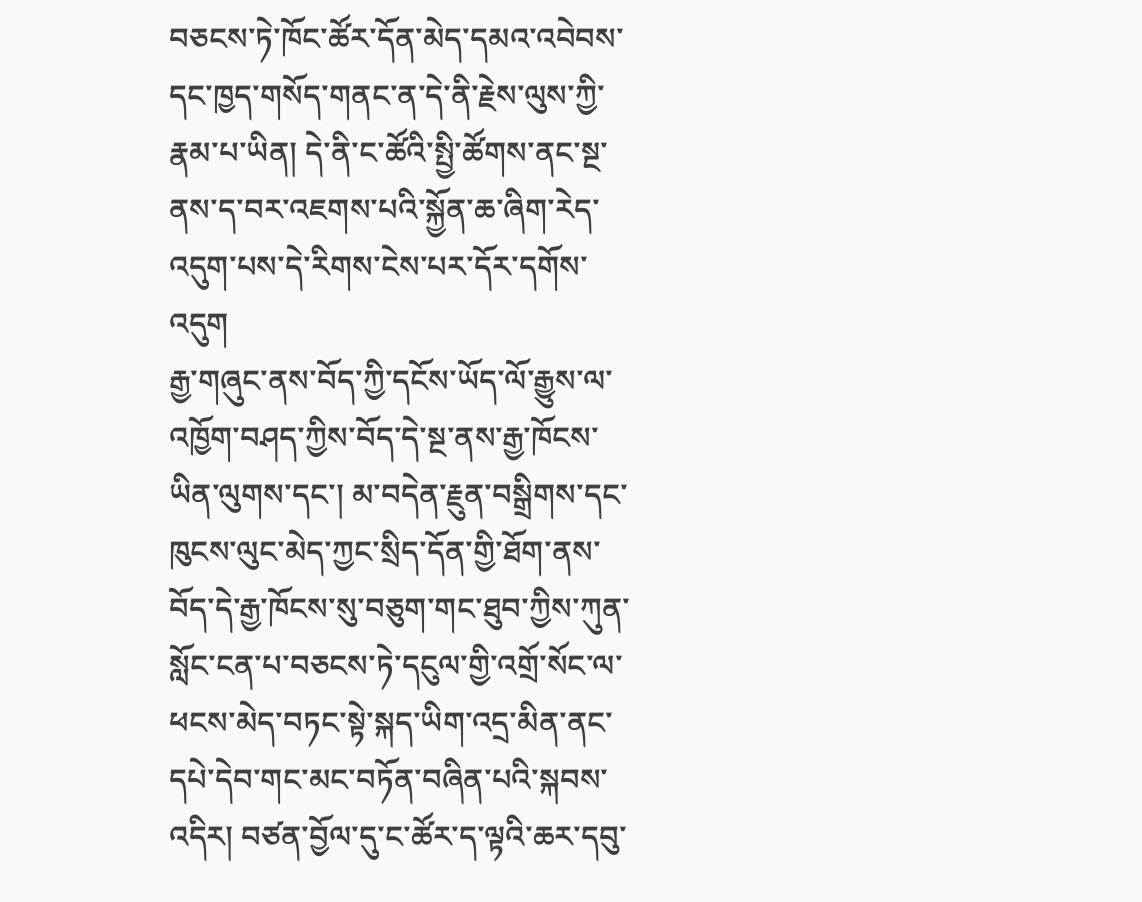བཅངས་ཏེ་ཁོང་ཚོར་དོན་མེད་དམའ་འབེབས་དང་ཁྱད་གསོད་གནང་ན་དེ་ནི་རྗེས་ལུས་ཀྱི་རྣམ་པ་ཡིན། དེ་ནི་ང་ཚོའི་སྤྱི་ཚོགས་ནང་སྔ་ནས་ད་བར་འཇགས་པའི་སྐྱོན་ཆ་ཞིག་རེད་འདུག་པས་དེ་རིགས་ངེས་པར་དོར་དགོས་འདུག
རྒྱ་གཞུང་ནས་བོད་ཀྱི་དངོས་ཡོད་ལོ་རྒྱུས་ལ་འཁྱོག་བཤད་ཀྱིས་བོད་དེ་སྔ་ནས་རྒྱ་ཁོངས་ཡིན་ལུགས་དང་། མ་བདེན་རྗུན་བསྒྲིགས་དང་ཁུངས་ལུང་མེད་ཀྱང་སྲིད་དོན་གྱི་ཐོག་ནས་བོད་དེ་རྒྱ་ཁོངས་སུ་བཅུག་གང་ཐུབ་ཀྱིས་ཀུན་སློང་ངན་པ་བཅངས་ཏེ་དངུལ་གྱི་འགྲོ་སོང་ལ་ཕངས་མེད་བཏང་སྟེ་སྐད་ཡིག་འདྲ་མིན་ནང་དཔེ་དེབ་གང་མང་བཏོན་བཞིན་པའི་སྐབས་འདིར། བཙན་བྱོལ་དུ་ང་ཚོར་ད་ལྟའི་ཆར་དབུ་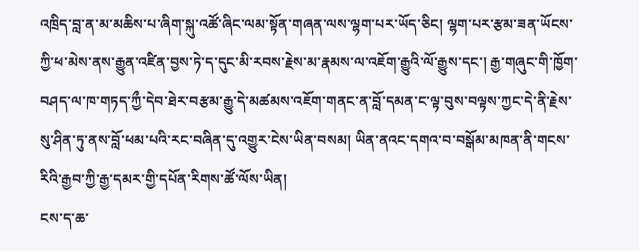འཁྲིད་བླ་ན་མ་མཆིས་པ་ཞིག་སྐུ་འཚོ་ཞིང་ལམ་སྟོན་གཞན་ལས་ལྷག་པར་ཡོད་ཅིང། ལྷག་པར་རྩམ་ཟན་ཡོངས་ཀྱི་ཕ་མེས་ནས་རྒྱུན་འཛིན་བྱས་ཏེ་ད་དུང་མི་རབས་རྗེས་མ་རྣམས་ལ་འཇོག་རྒྱུའི་ལོ་རྒྱུས་དང་། རྒྱ་གཞུང་གི་ཁྱོག་བཤད་ལ་ཁ་གཏད་ཀྱྀ་དེབ་ཐེར་བརྩམ་རྒྱུ་དེ་མཚམས་འཇོག་གནང་ན་བློ་དམན་ང་ལྟ་བུས་བལྟས་ཀྱང་དེ་ནི་རྗེས་སུ་ཤིན་ཏུ་ནས་བློ་ཕམ་པའི་རང་བཞིན་དུ་འགྱུར་ངེས་ཡིན་བསམ། ཡིན་ནའང་དགའ་བ་བསྒོམ་མཁན་ནི་གངས་རིའི་རྒྱབ་ཀྱི་རྒྱ་དམར་གྱི་དཔོན་རིགས་ཚོ་ལོས་ཡིན།
ངས་ད་ཆ་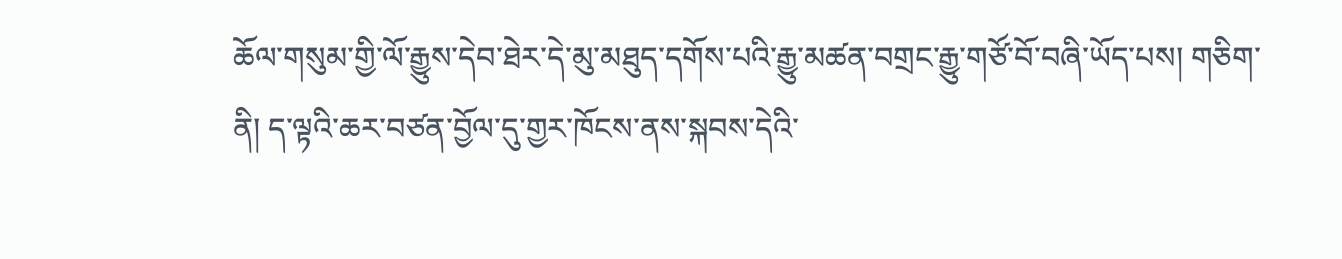ཆོལ་གསུམ་གྱི་ལོ་རྒྱུས་དེབ་ཐེར་དེ་མུ་མཐུད་དགོས་པའི་རྒྱུ་མཚན་བགྲང་རྒྱུ་གཙོ་བོ་བཞི་ཡོད་པས། གཅིག་ནི། ད་ལྟའི་ཆར་བཙན་བྱོལ་དུ་གྱར་ཁོངས་ནས་སྐབས་དེའི་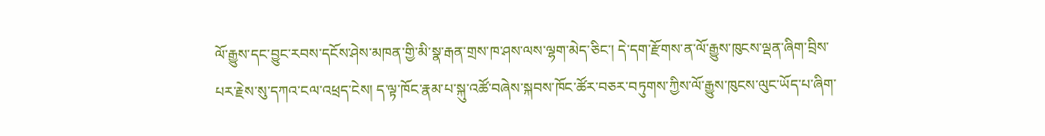ལོ་རྒྱུས་དང་བྱུང་རབས་དངོས་ཤེས་མཁན་གྱི་མི་སྣ་རྒན་གྲས་ཁ་ཤས་ལས་ལྷག་མེད་ཅིང་། དེ་དག་རྫོགས་ན་ལོ་རྒྱུས་ཁུངས་ལྡན་ཞིག་བྲིས་པར་རྗེས་སུ་དཀའ་ངལ་འཕྲད་ངེས། ད་ལྟ་ཁོང་རྣམ་པ་སྐུ་འཚོ་བཞེས་སྐབས་ཁོང་ཚོར་བཅར་བཏུགས་ཀྱིས་ལོ་རྒྱུས་ཁུངས་ལུང་ཡོད་པ་ཞིག་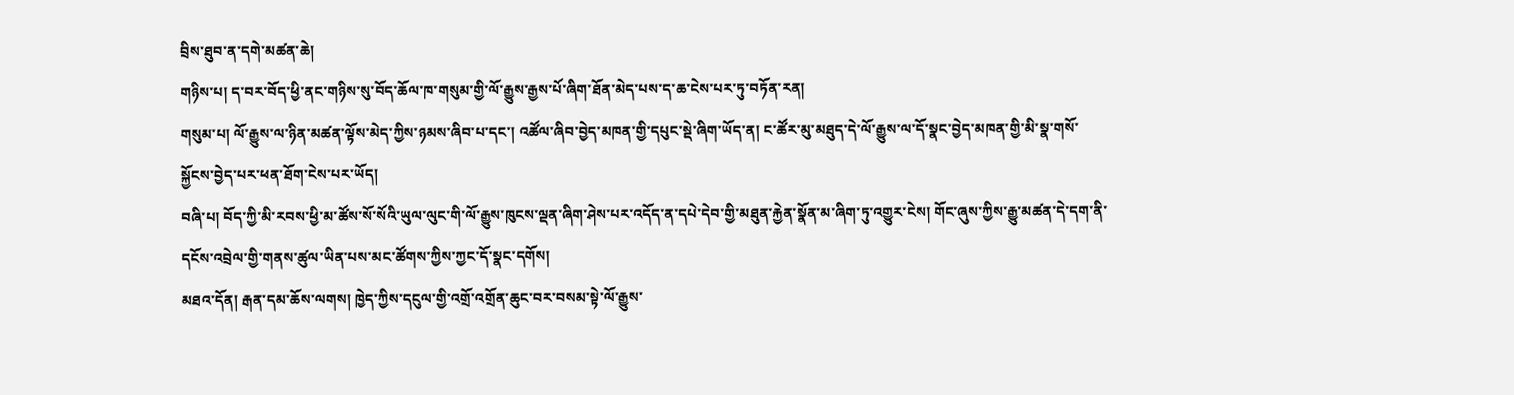བྲིས་ཐུབ་ན་དགེ་མཚན་ཆེ།
གཉིས་པ། ད་བར་བོད་ཕྱི་ནང་གཉིས་སུ་བོད་ཆོལ་ཁ་གསུམ་གྱི་ལོ་རྒྱུས་རྒྱས་པོ་ཞིག་ཐོན་མེད་པས་ད་ཆ་ངེས་པར་ཏུ་བཏོན་རན།
གསུམ་པ། ལོ་རྒྱུས་ལ་ཉིན་མཚན་ལྟོས་མེད་ཀྱིས་ཉམས་ཞིབ་པ་དང་། འཚོལ་ཞིབ་བྱེད་མཁན་གྱི་དཔུང་སྡེ་ཞིག་ཡོད་ན། ང་ཚོར་མུ་མཐུད་དེ་ལོ་རྒྱུས་ལ་དོ་སྣང་བྱེད་མཁན་གྱི་མི་སྣ་གསོ་སྐྱོངས་བྱེད་པར་ཕན་ཐོག་ངེས་པར་ཡོད།
བཞི་པ། བོད་ཀྱི་མི་རབས་ཕྱི་མ་ཚོས་སོ་སོའི་ཡུལ་ལུང་གི་ལོ་རྒྱུས་ཁུངས་ལྡན་ཞིག་ཤེས་པར་འདོད་ན་དཔེ་དེབ་གྱི་མཐུན་རྐྱེན་སྣོན་མ་ཞིག་ཏུ་འགྱུར་ངེས། གོང་ཞུས་ཀྱིས་རྒྱུ་མཚན་དེ་དག་ནི་དངོས་འབྲེལ་གྱི་གནས་ཚུལ་ཡིན་པས་མང་ཚོགས་ཀྱིས་ཀྱང་དོ་སྣང་དགོས།
མཐའ་དོན། རྒན་དམ་ཆོས་ལགས། ཁྱེད་ཀྱིས་དངུལ་གྱི་འགྲོ་འགྲོན་ཆུང་བར་བསམ་སྟེ་ལོ་རྒྱུས་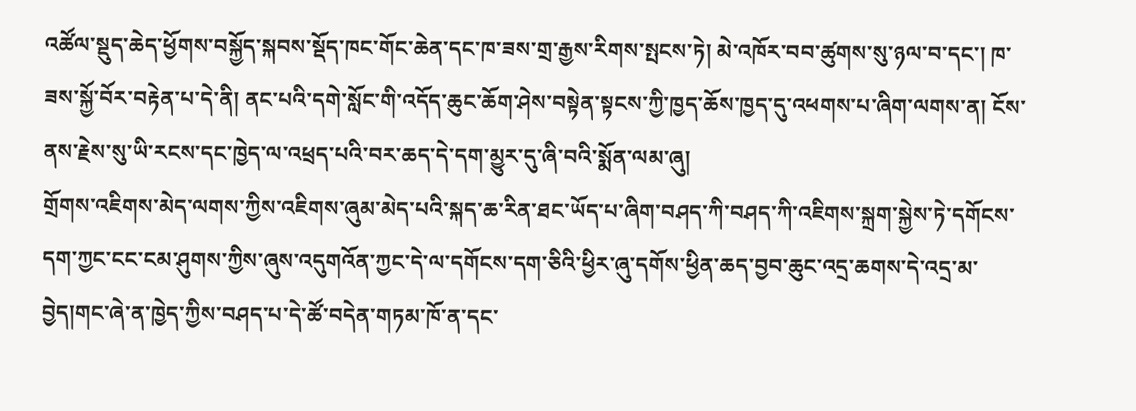འཚོལ་སྡུད་ཆེད་ཕྱོགས་བསྐྱོད་སྐབས་སྡོད་ཁང་གོང་ཆེན་དང་ཁ་ཟས་གྲ་རྒྱས་རིགས་སྤངས་ཏེ། མེ་འཁོར་བབ་ཚུགས་སུ་ཉལ་བ་དང་། ཁ་ཟས་སྐྱོ་བོར་བརྟེན་པ་དེ་ནི། ནང་པའི་དགེ་སློང་གི་འདོད་ཆུང་ཆོག་ཤེས་བསྟེན་སྟངས་ཀྱི་ཁྱད་ཆོས་ཁྱད་དུ་འཕགས་པ་ཞིག་ལགས་ན། ངོས་ནས་རྗེས་སུ་ཡི་རངས་དང་ཁྱེད་ལ་འཕྲད་པའི་བར་ཆད་དེ་དག་མྱུར་དུ་ཞི་བའི་སྨོན་ལམ་ཞུ།
གྲོགས་འཇིགས་མེད་ལགས་ཀྱིས་འཇིགས་ཞུམ་མེད་པའི་སྐད་ཆ་རིན་ཐང་ཡོད་པ་ཞིག་བཤད་ཀི་བཤད་ཀི་འཇིགས་སྐྲག་སྐྱེས་ཏེ་དགོངས་དག་ཀྱང་ངང་ངམ་ཤུགས་ཀྱིས་ཞུས་འདུགའོན་ཀྱང་དེ་ལ་དགོངས་དག་ཅིའི་ཕྱིར་ཞུ་དགོས་ཕྱིན་ཆད་བྱབ་ཆུང་འདྲ་ཆགས་དེ་འདྲ་མ་བྱེད།གང་ཞེ་ན་ཁྱེད་ཀྱིས་བཤད་པ་དེ་ཚོ་བདེན་གཏམ་ཁོ་ན་དང་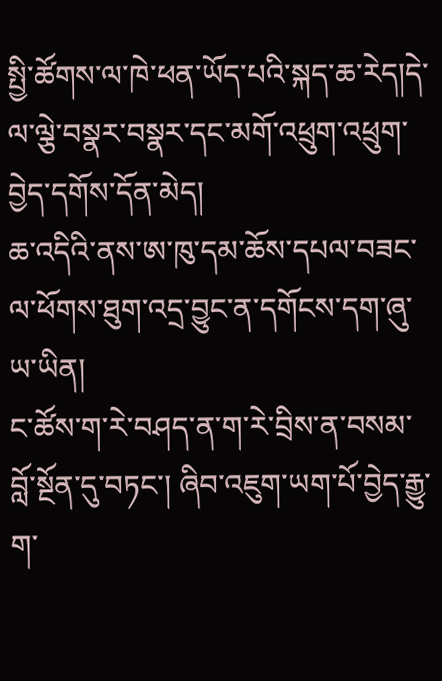སྤྱི་ཚོགས་ལ་ཁེ་ཕན་ཡོད་པའི་སྐད་ཆ་རེད།དེ་ལ་ལྕེ་བསྣར་བསྣར་དང་མགོ་འཕྲུག་འཕྲུག་བྱེད་དགོས་དོན་མེད།
ཆ་འདིའི་ནས་ཨ་ཁུ་དམ་ཆོས་དཔལ་བཟང་ལ་ཕོགས་ཐུག་འདྲ་བྱུང་ན་དགོངས་དག་ཞུ་ཡ་ཡིན།
ང་ཚོས་ག་རེ་བཤད་ན་ག་རེ་བྲིས་ན་བསམ་བློ་སྔོན་དུ་བཏང་། ཞིབ་འཇུག་ཡག་པོ་བྱེད་རྒྱུ་ག་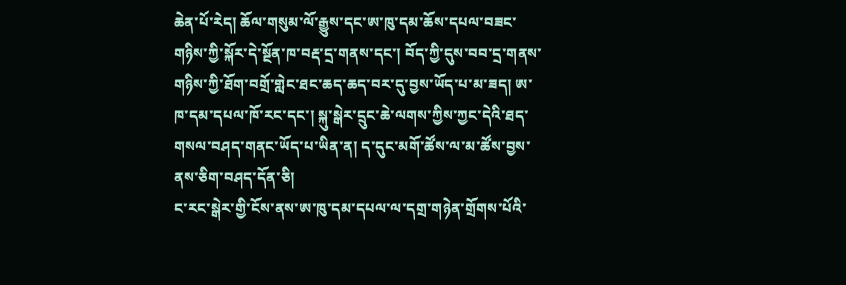ཆེན་པོ་རེད། ཆོལ་གསུམ་ལོ་རྒྱུས་དང་ཨ་ཁུ་དམ་ཆོས་དཔལ་བཟང་གཉིས་ཀྱི་སྐོར་དེ་སྔོན་ཁ་བརྡ་དྲ་གནས་དང་། བོད་ཀྱི་དུས་བབ་དྲ་གནས་གཉིས་ཀྱི་ཐོག་བགྲོ་གླེང་ཐང་ཆད་ཆད་བར་དུ་བྱས་ཡོད་པ་མ་ཟད། ཨ་ཁ་དམ་དཔལ་ཁོ་རང་དང་། སྐུ་སྒེར་དྲུང་ཆེ་ལགས་ཀྱིས་ཀྱང་དེའི་ཐད་གསལ་བཤད་གནང་ཡོད་པ་ཡིན་ན། ད་དུང་མགོ་ཚོས་ལ་མ་ཚོས་བྱས་ནས་ཅིག་བཤད་དོན་ཅི།
ང་རང་སྒེར་གྱི་ངོས་ནས་ཨ་ཁུ་དམ་དཔལ་ལ་དགྲ་གཉེན་གྲོགས་པོའི་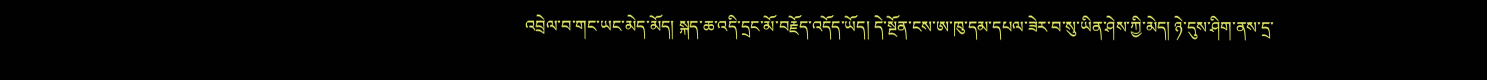འབྲེལ་བ་གང་ཡང་མེད་མོད། སྐད་ཆ་འདི་དྲང་མོ་བརྗོད་འདོད་ཡོད། དེ་སྔོན་ངས་ཨ་ཁུ་དམ་དཔལ་ཟེར་བ་སུ་ཡིན་ཤེས་ཀྱི་མེད། ཉེ་དུས་ཤིག་ནས་དྲ་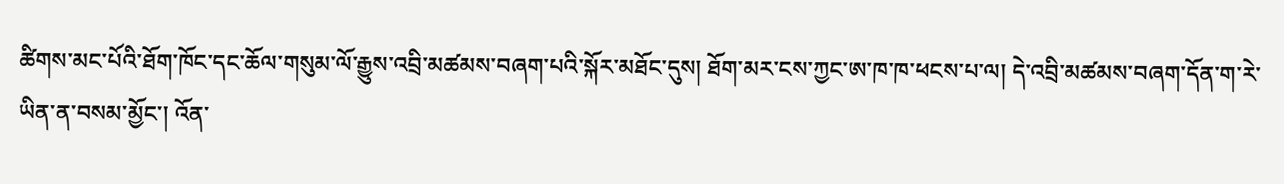ཚིགས་མང་པོའི་ཐོག་ཁོང་དང་ཆོལ་གསུམ་ལོ་རྒྱུས་འབྲི་མཚམས་བཞག་པའི་སྐོར་མཐོང་དུས། ཐོག་མར་ངས་ཀྱང་ཨ་ཁ་ཁ་ཕངས་པ་ལ། དེ་འབྲི་མཚམས་བཞག་དོན་ག་རེ་ཡིན་ན་བསམ་མྱོང་། འོན་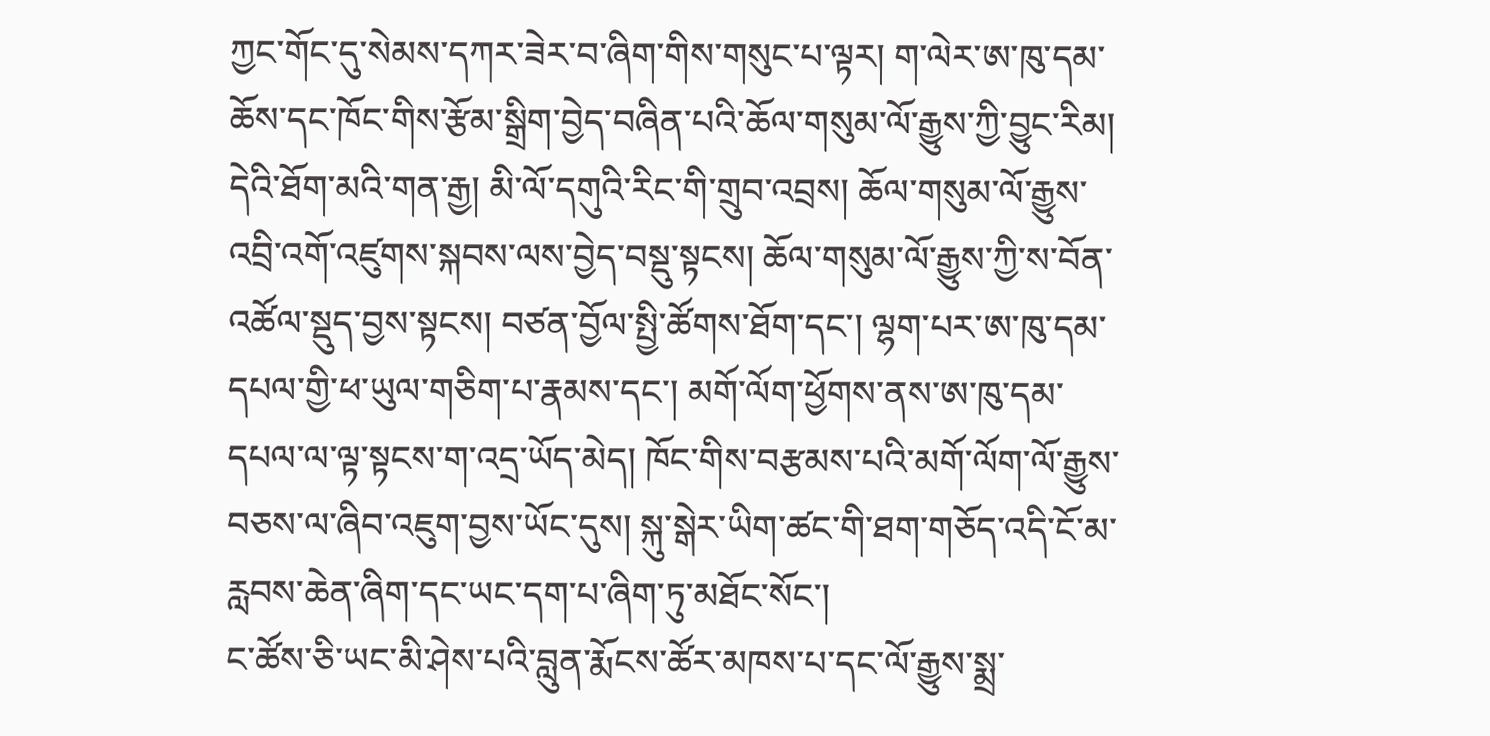ཀྱང་གོང་དུ་སེམས་དཀར་ཟེར་བ་ཞིག་གིས་གསུང་པ་ལྟར། ག་ལེར་ཨ་ཁུ་དམ་ཆོས་དང་ཁོང་གིས་རྩོམ་སྒྲིག་བྱེད་བཞིན་པའི་ཆོལ་གསུམ་ལོ་རྒྱུས་ཀྱི་བྱུང་རིམ། དེའི་ཐོག་མའི་གན་རྒྱ། མི་ལོ་དགུའི་རིང་གི་གྲུབ་འབྲས། ཆོལ་གསུམ་ལོ་རྒྱུས་འབྲི་འགོ་འཛུགས་སྐབས་ལས་བྱེད་བསྡུ་སྟངས། ཆོལ་གསུམ་ལོ་རྒྱུས་ཀྱི་ས་བོན་འཚོལ་སྡུད་བྱས་སྟངས། བཙན་བྱོལ་སྤྱི་ཚོགས་ཐོག་དང་། ལྷག་པར་ཨ་ཁུ་དམ་དཔལ་གྱི་ཕ་ཡུལ་གཅིག་པ་རྣམས་དང་། མགོ་ལོག་ཕྱོགས་ནས་ཨ་ཁུ་དམ་དཔལ་ལ་ལྟ་སྟངས་ག་འདྲ་ཡོད་མེད། ཁོང་གིས་བརྩམས་པའི་མགོ་ལོག་ལོ་རྒྱུས་བཅས་ལ་ཞིབ་འཇུག་བྱས་ཡོང་དུས། སྐུ་སྒེར་ཡིག་ཚང་གི་ཐག་གཅོད་འདི་ངོ་མ་རླབས་ཆེན་ཞིག་དང་ཡང་དག་པ་ཞིག་ཏུ་མཐོང་སོང་།
ང་ཚོས་ཅི་ཡང་མི་ཤེས་པའི་བླུན་རྨོངས་ཚོར་མཁས་པ་དང་ལོ་རྒྱུས་སྨྲ་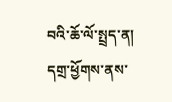བའི་ཆོ་ལོ་སྤྲད་ན། དགྲ་ཕྱོགས་ནས་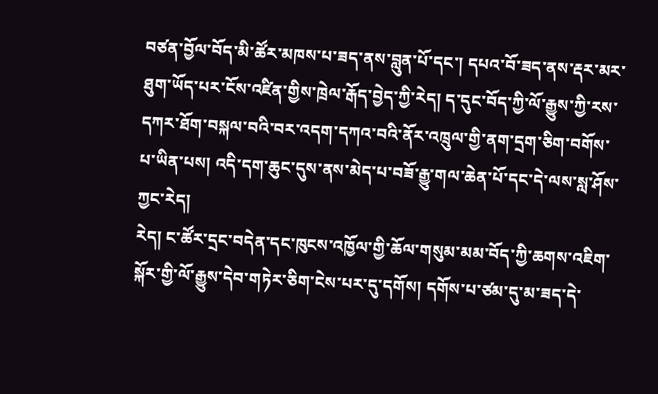བཙན་བྱོལ་བོད་མི་ཚོར་མཁས་པ་ཟད་ནས་བླུན་པོ་དང་། དཔའ་བོ་ཟད་ནས་རྡར་མར་ཐུག་ཡོད་པར་ངོས་འཛིན་གྱིས་ཁྲེལ་རྒོད་བྱེད་ཀྱི་རེད། ད་དུང་བོད་ཀྱི་ལོ་རྒྱུས་ཀྱི་རས་དཀར་ཐོག་བསྐལ་བའི་བར་འདག་དཀའ་བའི་ནོར་འཁྲུལ་གྱི་ནག་དྲག་ཅིག་བགོས་པ་ཡིན་པས། འདི་དག་ཆུང་དུས་ནས་མེད་པ་བཟོ་རྒྱུ་གལ་ཆེན་པོ་དང་དེ་ལས་སླ་ཤོས་ཀྱང་རེད།
རེད། ང་ཚོར་དྲང་བདེན་དང་ཁུངས་འཁྱོལ་གྱི་ཆོལ་གསུམ་མམ་བོད་ཀྱི་ཆགས་འཇིག་སྐོར་གྱི་ལོ་རྒྱུས་དེབ་གཏེར་ཅིག་ངེས་པར་དུ་དགོས། དགོས་པ་ཙམ་དུ་མ་ཟད་དེ་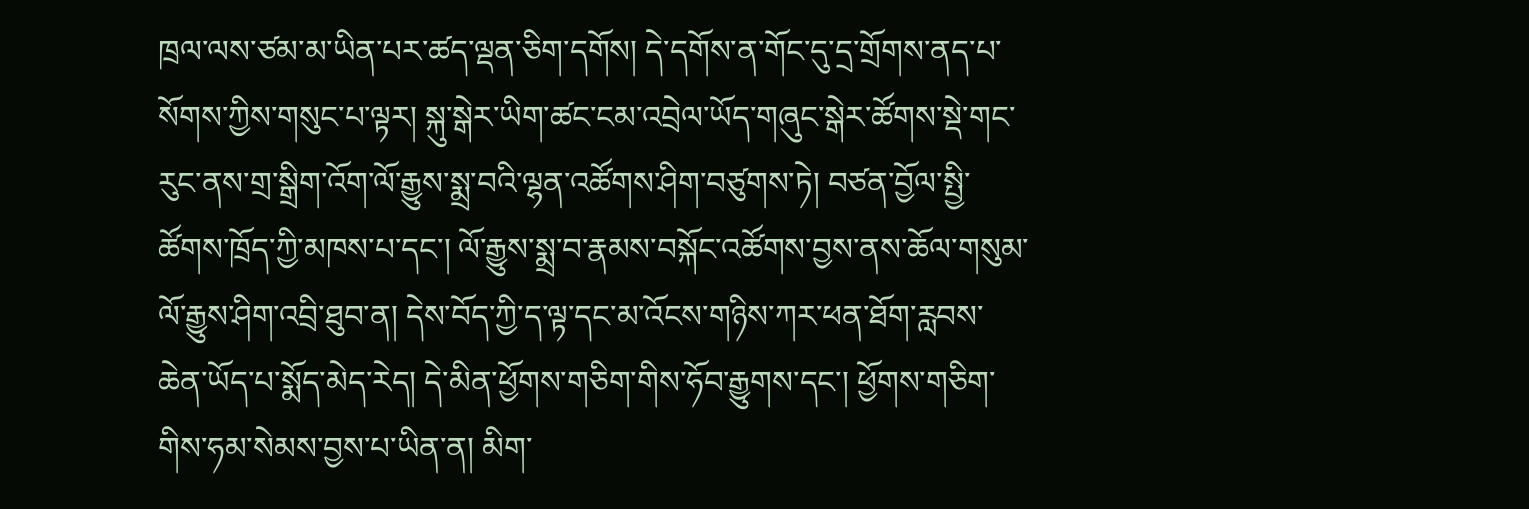ཁྲལ་ལས་ཙམ་མ་ཡིན་པར་ཚད་ལྡན་ཅིག་དགོས། དེ་དགོས་ན་གོང་དུ་དྲ་གྲོགས་ནད་པ་སོགས་ཀྱིས་གསུང་པ་ལྟར། སྐུ་སྒེར་ཡིག་ཚང་ངམ་འབྲེལ་ཡོད་གཞུང་སྒེར་ཚོགས་སྡེ་གང་རུང་ནས་གྲ་སྒྲིག་འོག་ལོ་རྒྱུས་སྨྲ་བའི་ལྷན་འཚོགས་ཤིག་བཙུགས་ཏེ། བཙན་བྱོལ་སྤྱི་ཚོགས་ཁྲོད་ཀྱི་མཁས་པ་དང་། ལོ་རྒྱུས་སྨྲ་བ་རྣམས་བསྐོང་འཚོགས་བྱས་ནས་ཆོལ་གསུམ་ལོ་རྒྱུས་ཤིག་འབྲི་ཐུབ་ན། དེས་བོད་ཀྱི་ད་ལྟ་དང་མ་འོངས་གཉིས་ཀར་ཕན་ཐོག་རླབས་ཆེན་ཡོད་པ་སྨོད་མེད་རེད། དེ་མིན་ཕྱོགས་གཅིག་གིས་ཧོབ་རྒྱུགས་དང་། ཕྱོགས་གཅིག་གིས་ཧམ་སེམས་བྱས་པ་ཡིན་ན། མིག་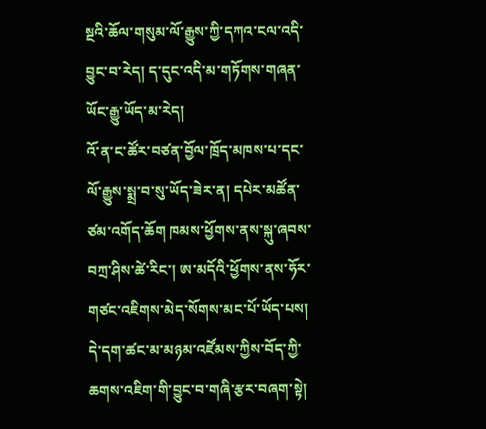སྔའི་ཆོལ་གསུམ་ལོ་རྒྱུས་ཀྱི་དཀའ་ངལ་འདི་བྱུང་བ་རེད། ད་དུང་འདི་མ་གཏོགས་གཞན་ཡོང་རྒྱུ་ཡོད་མ་རེད།
འོ་ན་ང་ཚོར་བཙན་བྱོལ་ཁྲོད་མཁས་པ་དང་ལོ་རྒྱུས་སྨྲ་བ་སུ་ཡོད་ཟེར་ན། དཔེར་མཚོན་ཙམ་འགོད་ཆོག ཁམས་ཕྱོགས་ནས་སྐུ་ཞབས་བཀྲ་ཤིས་ཚེ་རིང་། ཨ་མདོའི་ཕྱོགས་ནས་ཧོར་གཙང་འཇིགས་མེད་སོགས་མང་པོ་ཡོད་པས། དེ་དག་ཚང་མ་མཉམ་འཛོམས་ཀྱིས་བོད་ཀྱི་ཆགས་འཇིག་གི་བྱུང་བ་གཞི་རྩར་བཞག་སྟེ།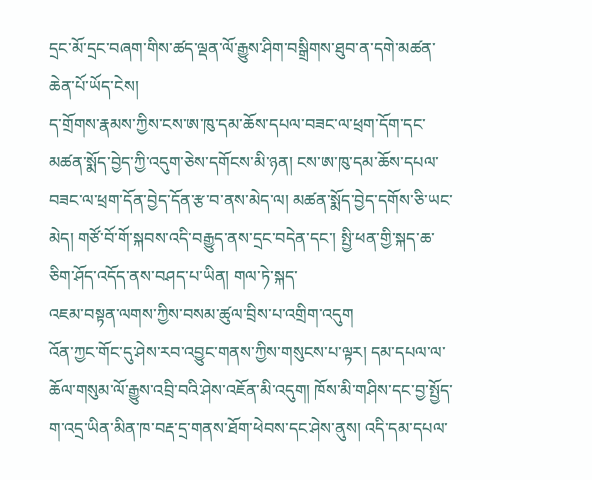དྲང་མོ་དྲང་བཞག་གིས་ཚད་ལྡན་ལོ་རྒྱུས་ཤིག་བསྒྲིགས་ཐུབ་ན་དགེ་མཚན་ཆེན་པོ་ཡོད་ངེས།
ད་གྲོགས་རྣམས་ཀྱིས་ངས་ཨ་ཁུ་དམ་ཆོས་དཔལ་བཟང་ལ་ཕྲག་དོག་དང་མཚན་སྨོད་བྱེད་ཀྱི་འདུག་ཅེས་དགོངས་མི་ཉན། ངས་ཨ་ཁུ་དམ་ཆོས་དཔལ་བཟང་ལ་ཕྲག་དོན་བྱེད་དོན་རྩ་བ་ནས་མེད་ལ། མཚན་སྨོད་བྱེད་དགོས་ཅི་ཡང་མེད། གཙོ་བོ་གོ་སྐབས་འདི་བརྒྱུད་ནས་དྲང་བདེན་དང་། སྤྱི་ཕན་གྱི་སྐད་ཆ་ཅིག་ཤོད་འདོད་ནས་བཤད་པ་ཡིན། གལ་ཏེ་སྐད་
འཇམ་བསྟན་ལགས་ཀྱིས་བསམ་ཚུལ་བྲིས་པ་འགྲིག་འདུག
འོན་ཀྱང་གོང་དུ་ཤེས་རབ་འབྱུང་གནས་ཀྱིས་གསུངས་པ་ལྟར། དམ་དཔལ་ལ་ཆོལ་གསུམ་ལོ་རྒྱུས་འབྲི་བའི་ཤེས་འཇོན་མི་འདུག། ཁོས་མི་གཤིས་དང་བྱ་སྤྱོད་ག་འདྲ་ཡིན་མིན་ཁ་བརྡ་དྲ་གནས་ཐོག་ཕེབས་དང་ཤེས་ནུས། འདི་དམ་དཔལ་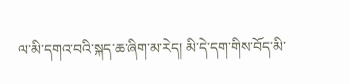ལ་མི་དགའ་བའི་སྐད་ཆ་ཞིག་མ་རེད། མི་དེ་དག་གིས་བོད་མི་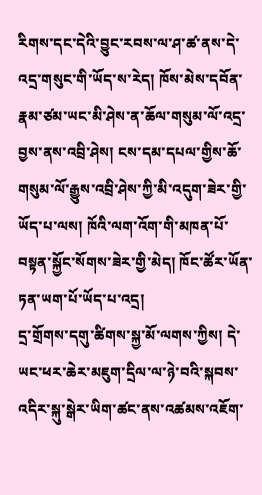རིགས་དང་དེའི་བྱུང་རབས་ལ་ཤ་ཚ་ནས་དེ་འདྲ་གསུང་གི་ཡོད་ས་རེད། ཁོས་མེས་དབོན་རྣམ་ཙམ་ཡང་མི་ཤེས་ན་ཆོལ་གསུམ་ལོ་འདྲ་བྱས་ནས་འབྲི་ཤེས། ངས་དམ་དཔལ་གྱིས་ཆོ་གསུམ་ལོ་རྒྱུས་འབྲི་ཤེས་ཀྱི་མི་འདུག་ཟེར་གྱི་ཡོད་པ་ལས། ཁོའི་ལག་འོག་གི་མཁན་པོ་བསྟན་སྐྱོང་སོགས་ཟེར་གྱི་མེད། ཁོང་ཚོར་ཡོན་ཏན་ཡག་པོ་ཡོད་པ་འདྲ།
དྲ་གྲོགས་དགུ་ཚིགས་སྐྱ་མོ་ལགས་ཀྱིས། དེ་ཡང་ཕར་ཆེར་མཇུག་དྲིལ་ལ་ཉེ་བའི་སྐབས་འདིར་སྐུ་སྒེར་ཡིག་ཚང་ནས་འཚམས་འཇོག་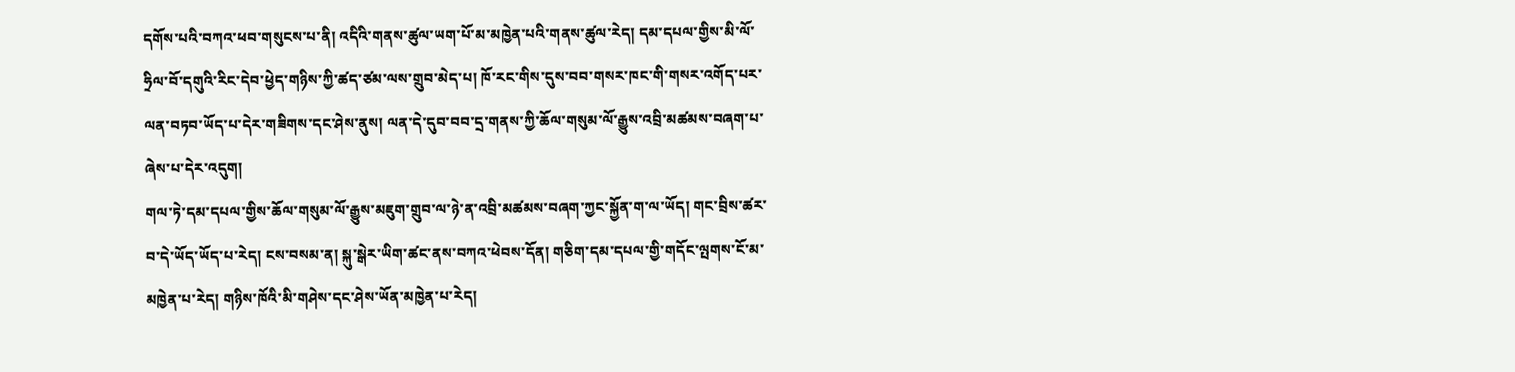དགོས་པའི་བཀའ་ཕབ་གསུངས་པ་ནི། འདིའི་གནས་ཚུལ་ཡག་པོ་མ་མཁྱེན་པའི་གནས་ཚུལ་རེད། དམ་དཔལ་གྱིས་མི་ལོ་ཧྲིལ་བོ་དགུའི་རིང་དེབ་ཕྱེད་གཉིས་ཀྱི་ཚད་ཙམ་ལས་གྲུབ་མེད་པ། ཁོ་རང་གིས་དུས་བབ་གསར་ཁང་གི་གསར་འགོད་པར་ལན་བཏབ་ཡོད་པ་དེར་གཟིགས་དང་ཤེས་ནུས། ལན་དེ་དུབ་བབ་དྲ་གནས་ཀྱི་ཆོལ་གསུམ་ལོ་རྒྱུས་འབྲི་མཚམས་བཞག་པ་ཞེས་པ་དེར་འདུག།
གལ་ཏེ་དམ་དཔལ་གྱིས་ཆོལ་གསུམ་ལོ་རྒྱུས་མཇུག་གྲུབ་ལ་ཉེ་ན་འབྲི་མཚམས་བཞག་ཀྱང་སྐྱོན་ག་ལ་ཡོད། གང་བྲིས་ཚར་བ་དེ་ཡོད་ཡོད་པ་རེད། ངས་བསམ་ན། སྐུ་སྒེར་ཡིག་ཚང་ནས་བཀའ་ཕེབས་དོན། གཅིག་དམ་དཔལ་གྱི་གདོང་ལྤགས་ངོ་མ་མཁྱེན་པ་རེད། གཉིས་ཁོའི་མི་གཤེས་དང་ཤེས་ཡོན་མཁྱེན་པ་རེད།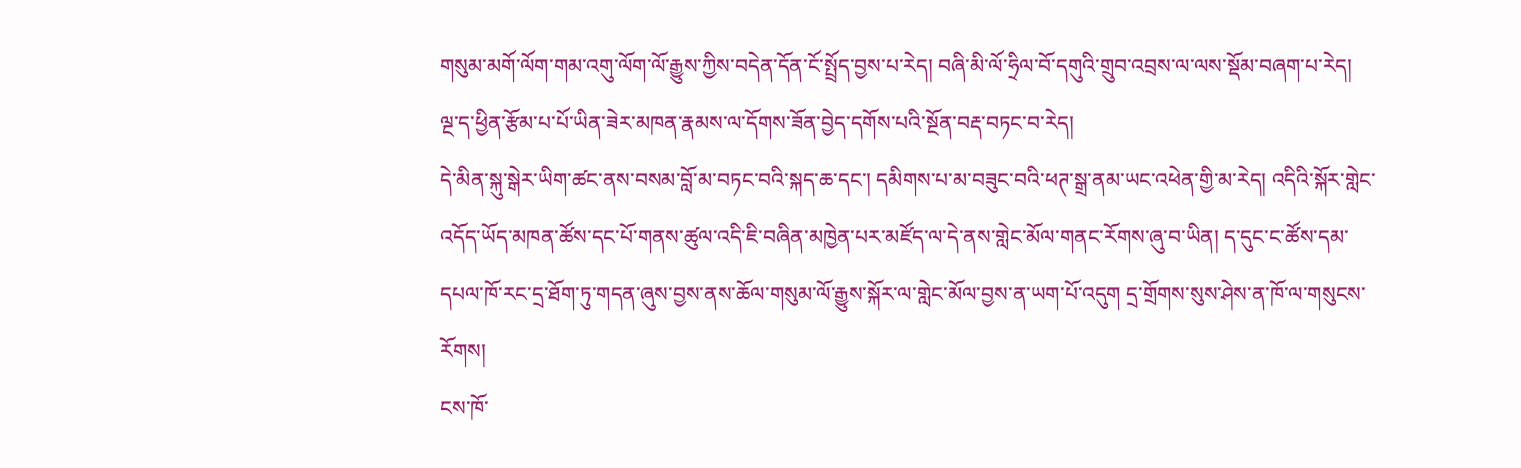གསུམ་མགོ་ལོག་གམ་འགུ་ལོག་ལོ་རྒྱུས་ཀྱིས་བདེན་དོན་ངོ་སྤྲོད་བྱས་པ་རེད། བཞི་མི་ལོ་ཧྲིལ་བོ་དགུའི་གྲུབ་འབྲས་ལ་ལས་སྡོམ་བཞག་པ་རེད། ལྔ་ད་ཕྱིན་རྩོམ་པ་པོ་ཡིན་ཟེར་མཁན་རྣམས་ལ་དོགས་ཟོན་བྱེད་དགོས་པའི་སྔོན་བརྡ་བཏང་བ་རེད།
དེ་མིན་སྐུ་སྒེར་ཡིག་ཚང་ནས་བསམ་བློ་མ་བཏང་བའི་སྐད་ཆ་དང་། དམིགས་པ་མ་བཟུང་བའི་ཕཊ་སྒྲ་ནམ་ཡང་འཕེན་གྱི་མ་རེད། འདིའི་སྐོར་གླེང་འདོད་ཡོད་མཁན་ཚོས་དང་པོ་གནས་ཚུལ་འདི་ཇི་བཞིན་མཁྱེན་པར་མཛོད་ལ་དེ་ནས་གླེང་མོལ་གནང་རོགས་ཞུ་བ་ཡིན། ད་དུང་ང་ཚོས་དམ་དཔལ་ཁོ་རང་དྲ་ཐོག་ཏུ་གདན་ཞུས་བྱས་ནས་ཆོལ་གསུམ་ལོ་རྒྱུས་སྐོར་ལ་གླེང་མོལ་བྱས་ན་ཡག་པོ་འདུག དྲ་གྲོགས་སུས་ཤེས་ན་ཁོ་ལ་གསུངས་རོགས།
ངས་ཁོ་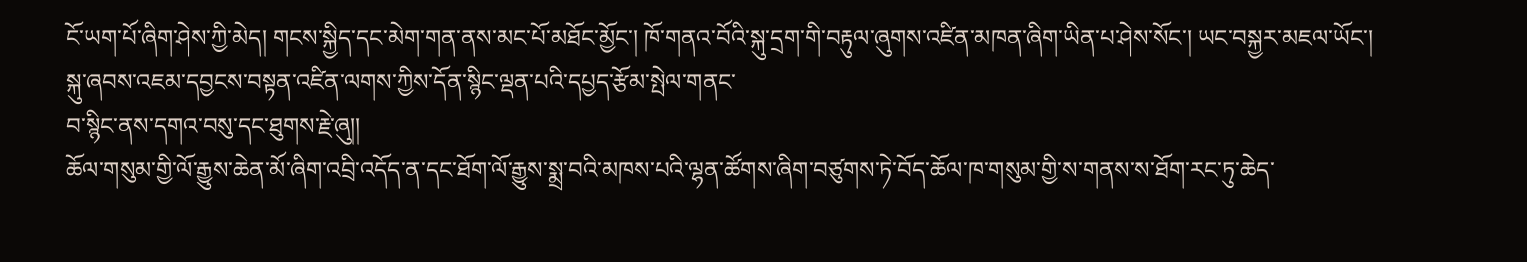ངོ་ཡག་པོ་ཞིག་ཤེས་ཀྱི་མེད། གངས་སྐྱིད་དང་མེག་གན་ནས་མང་པོ་མཐོང་མྱོང་། ཁོ་གནའ་བོའི་སྐུ་དྲག་གི་བརྟུལ་ཞུགས་འཛིན་མཁན་ཞིག་ཡིན་པ་ཤེས་སོང་། ཡང་བསྐྱར་མཇལ་ཡོང་།
སྐུ་ཞབས་འཇམ་དབྱངས་བསྟན་འཛིན་ལགས་ཀྱིས་དོན་སྙིང་ལྡན་པའི་དཔྱད་རྩོམ་སྤེལ་གནང་
བ་སྙིང་ནས་དགའ་བསུ་དང་ཐུགས་རྗེ་ཞུ།།
ཆོལ་གསུམ་གྱི་ལོ་རྒྱུས་ཆེན་མོ་ཞིག་འབྲི་འདོད་ན་དང་ཐོག་ལོ་རྒྱུས་སྨྲ་བའི་མཁས་པའི་ལྷན་ཚོགས་ཞིག་བཙུགས་ཏེ་བོད་ཆོལ་ཁ་གསུམ་གྱི་ས་གནས་ས་ཐོག་རང་ཏུ་ཆེད་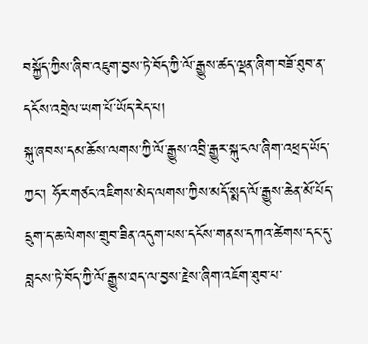བསྐྱོད་ཀྱིས་ཞིབ་འཇུག་བྱས་ཏེ་བོད་ཀྱི་ལོ་རྒྱུས་ཚད་ལྡན་ཞིག་བཟོ་ཐུབ་ན་དངོས་འབྲེལ་ཡག་པོ་ཡོད་རེད་པ།
སྐུ་ཞབས་དམ་ཆོས་ལགས་ཀྱི་ལོ་རྒྱུས་འབྲི་རྒྱུར་སྐུ་ངལ་ཞིག་འཕྲད་ཡོད་ཀྱང་། ཧོར་གཙང་འཇིགས་མེད་ལགས་ཀྱིས་མདོ་སྨད་ལོ་རྒྱུས་ཆེན་མོ་པོད་དྲུག་ད་ཆ་ལེགས་གྲུབ་ཟིན་འདུག་པས་དངོས་གནས་དཀའ་ཚེགས་དང་དུ་བླངས་ཏེ་བོད་ཀྱི་ལོ་རྒྱུས་ཐད་ལ་བྱས་རྗེས་ཞིག་འཇོག་ཐུབ་པ་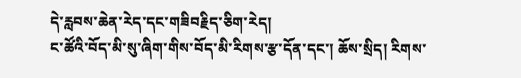དེ་རླབས་ཆེན་རེད་དང་གཟིབརྗིད་ཅིག་རེད།
ང་ཚོའི་བོད་མི་སུ་ཞིག་གིས་བོད་མི་རིགས་རྩ་དོན་དང་། ཆོས་སྲིད། རིགས་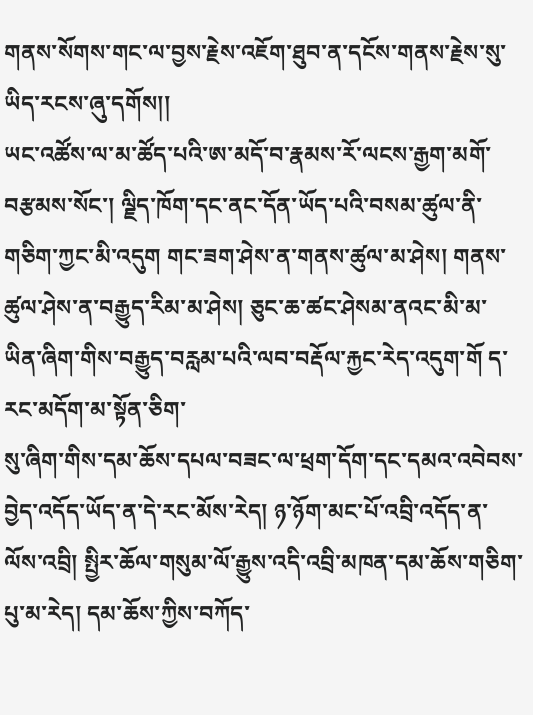གནས་སོགས་གང་ལ་བྱས་རྗེས་འཇོག་ཐུབ་ན་དངོས་གནས་རྗེས་སུ་ཡིད་རངས་ཞུ་དགོས།།
ཡང་འཚོས་ལ་མ་ཚོད་པའི་ཨ་མདོ་བ་རྣམས་རོ་ལངས་རྒྱག་མགོ་བརྩམས་སོང་། ལྗིད་ཁོག་དང་ནང་དོན་ཡོད་པའི་བསམ་ཚུལ་ནི་གཅིག་ཀྱང་མི་འདུག གང་ཟག་ཤེས་ན་གནས་ཚུལ་མ་ཤེས། གནས་ཚུལ་ཤེས་ན་བརྒྱུད་རིམ་མ་ཤེས། ཅུང་ཆ་ཚང་ཤེསམ་ནའང་མི་མ་ཡིན་ཞིག་གིས་བརྒྱུད་བརླམ་པའི་ལབ་བརྡོལ་རྐྱང་རེད་འདུག་གོ ད་རང་མདོག་མ་སྟོན་ཅིག་
སུ་ཞིག་གིས་དམ་ཆོས་དཔལ་བཟང་ལ་ཕྲག་དོག་དང་དམའ་འབེབས་བྱེད་འདོད་ཡོད་ན་དེ་རང་མོས་རེད། ཉ་ཉོག་མང་པོ་འབྲི་འདོད་ན་ལོས་འབྲི། སྤྱིར་ཆོལ་གསུམ་ལོ་རྒྱུས་འདི་འབྲི་མཁན་དམ་ཆོས་གཅིག་པུ་མ་རེད། དམ་ཆོས་ཀྱིས་བཀོད་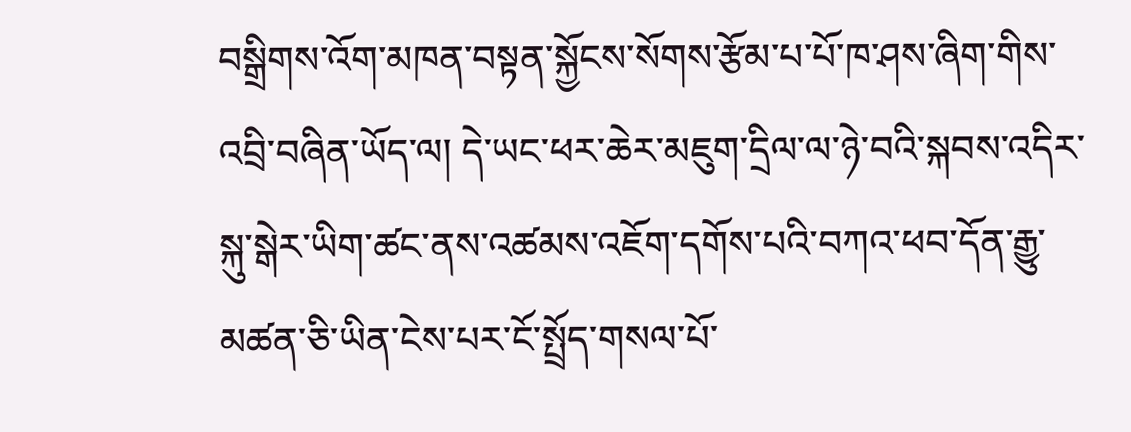བསྒྲིགས་འོག་མཁན་བསྟན་སྐྱོངས་སོགས་རྩོམ་པ་པོ་ཁ་ཤས་ཞིག་གིས་འབྲི་བཞིན་ཡོད་ལ། དེ་ཡང་ཕར་ཆེར་མཇུག་དྲིལ་ལ་ཉེ་བའི་སྐབས་འདིར་སྐུ་སྒེར་ཡིག་ཚང་ནས་འཚམས་འཇོག་དགོས་པའི་བཀའ་ཕབ་དོན་རྒྱུ་མཚན་ཅི་ཡིན་ངེས་པར་ངོ་སྤྲོད་གསལ་པོ་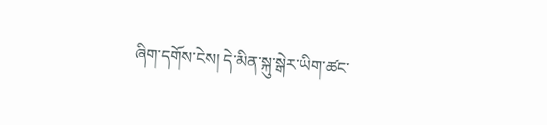ཞིག་དགོས་ངེས། དེ་མིན་སྐུ་སྒེར་ཡིག་ཚང་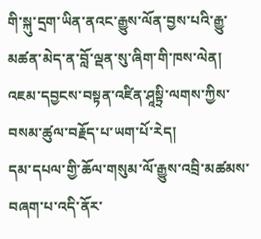གི་སྐུ་དྲག་ཡིན་ནའང་རྒྱུས་ལོན་བྱས་པའི་རྒྱུ་མཚན་མེད་ན་བློ་ལྡན་སུ་ཞིག་གི་ཁས་ལེན།
འཇམ་དབྱངས་བསྟན་འཛིན་ཤཱསྟྲི་ལགས་ཀྱིས་བསམ་ཚུལ་བརྗོད་པ་ཡག་པོ་རེད།
དམ་དཔལ་གྱི་ཆོལ་གསུམ་ལོ་རྒྱུས་འབྲི་མཚམས་བཞག་པ་འདི་ནོར་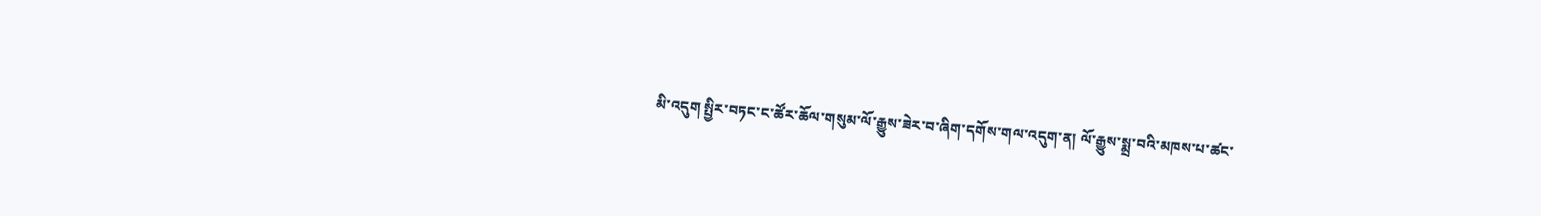མི་འདུག སྤྱིར་བཏང་ང་ཚོར་ཆོལ་གསུམ་ལོ་རྒྱུས་ཟེར་བ་ཞིག་དགོས་གལ་འདུག་ན། ལོ་རྒྱུས་སྨྲ་བའི་མཁས་པ་ཚང་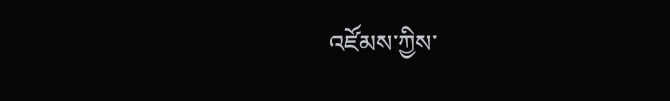འཛོམས་ཀྱིས་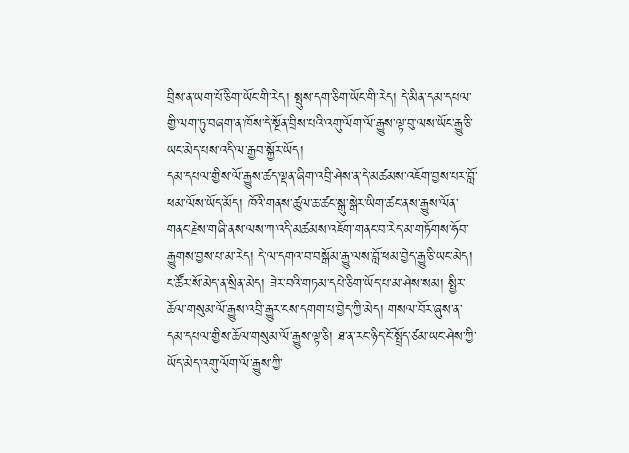བྲིས་ན་ཡག་པོ་ཅིག་ཡོང་གི་རེད། སྤུས་དག་ཅིག་ཡོང་གི་རེད། དེ་མིན་དམ་དཔལ་གྱི་ལག་ཏུ་བཞག་ན་ཁོས་དེ་སྔོན་བྲིས་པའི་འགུ་ལོག་ལོ་རྒྱུས་ལྟ་བུ་ལས་ཡོང་རྒྱུ་ཅི་ཡང་མེད་པས་འདི་ལ་རྒྱབ་སྐྱོར་ཡོད།
དམ་དཔལ་གྱིས་ལོ་རྒྱུས་ཚད་ལྡན་ཞིག་འབྲི་ཤེས་ན་དེ་མཚམས་འཇོག་བྱས་པར་བློ་ཕམ་ལོས་ཡོད་མོད། ཁོའི་གནས་ཚུལ་ཆ་ཚང་སྒུ་སྒེར་ཡིག་ཚང་ནས་རྒྱུས་ལོན་གནང་རྗེས་གཞི་ནས་ལས་ཀ་འདི་མཚམས་འཇོག་གནང་བ་རེད་མ་གཏོགས་ཧོབ་རྒྱུགས་བྱས་པ་མ་རེད། དེ་ལ་དགའ་བ་བསྒོམ་རྒྱུ་ལས་བློ་ཕམ་བྱེད་རྒྱུ་ཅི་ཡང་མེད། ང་ཚོར་སོ་མེད་ན་སྲིན་མེད། ཟེར་བའི་གཏམ་དཔེ་ཅིག་ཡོད་པ་མ་ཤེས་སམ། སྤྱིར་ཆོལ་གསུམ་ལོ་རྒྱུས་འབྲི་རྒྱུར་ངས་དགག་པ་བྱེད་ཀྱི་མེད། གསལ་བོར་ཞུས་ན་དམ་དཔལ་གྱིས་ཆོལ་གསུམ་ལོ་རྒྱུས་ལྟ་ཅི། ཐ་ན་རང་ཉིད་ངོ་སྤྲོད་ཙམ་ཡང་ཤེས་ཀྱི་ཡོད་མེད་འགུ་ལོག་ལོ་རྒྱུས་ཀྱི་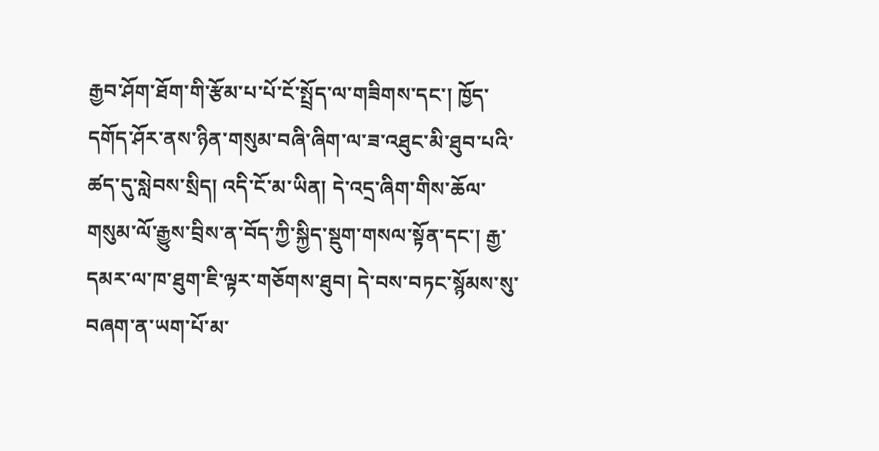རྒྱབ་ཤོག་ཐོག་གི་རྩོམ་པ་པོ་ངོ་སྤྲོད་ལ་གཟིགས་དང་། ཁྱོད་དགོད་ཤོར་ནས་ཉིན་གསུམ་བཞི་ཞིག་ལ་ཟ་འཐུང་མི་ཐུབ་པའི་ཚད་དུ་སླེབས་སྲིད། འདི་ངོ་མ་ཡིན། དེ་འདྲ་ཞིག་གིས་ཆོལ་གསུམ་ལོ་རྒྱུས་བྲིས་ན་བོད་ཀྱི་སྐྱིད་སྡུག་གསལ་སྟོན་དང་། རྒྱ་དམར་ལ་ཁ་ཐུག་ཇི་ལྟར་གཅོགས་ཐུབ། དེ་བས་བཏང་སྙོམས་སུ་བཞག་ན་ཡག་པོ་མ་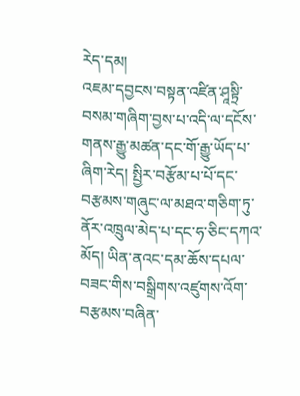རེད་དམ།
འཇམ་དབྱངས་བསྟན་འཛིན་ཤཱསྟྲི་བསམ་གཞིག་བྱས་པ་འདི་ལ་དངོས་གནས་རྒྱུ་མཚན་དང་གོ་རྒྱུ་ཡོད་པ་ཞིག་རེད། སྤྱིར་བརྩོམ་པ་པོ་དང་བརྩམས་གཞུང་ལ་མཐའ་གཅིག་ཏུ་ནོར་འཁྲུལ་མེད་པ་དང་ཧ་ཅིང་དཀའ་མོད། ཡིན་ནའང་དམ་ཆོས་དཔལ་བཟང་གིས་བསྒྲིགས་འཛུགས་འོག་བརྩམས་བཞིན་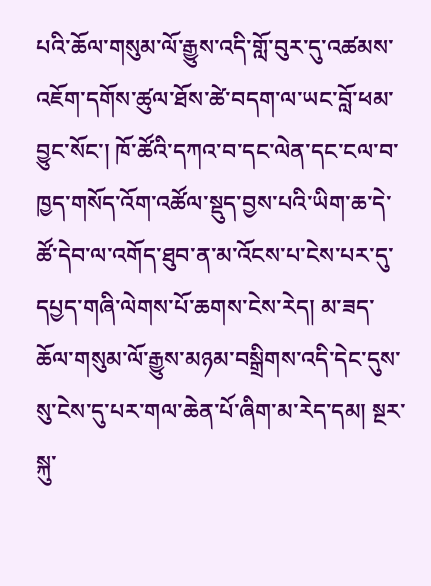པའི་ཆོལ་གསུམ་ལོ་རྒྱུས་འདི་གློ་བུར་དུ་འཚམས་འཇོག་དགོས་ཚུལ་ཐོས་ཚེ་བདག་ལ་ཡང་བློ་ཕམ་བྱུང་སོང་། ཁོ་ཚོའི་དཀའ་བ་དང་ལེན་དང་ངལ་བ་ཁྱད་གསོད་འོག་འཚོལ་སྡུད་བྱས་པའི་ཡིག་ཆ་དེ་ཚོ་དེབ་ལ་འགོད་ཐུབ་ན་མ་འོངས་པ་ངེས་པར་དུ་དཔྱད་གཞི་ལེགས་པོ་ཆགས་ངེས་རེད། མ་ཟད་ཆོལ་གསུམ་ལོ་རྒྱུས་མཉམ་བསྒྲིགས་འདི་དེང་དུས་སུ་ངེས་དུ་པར་གལ་ཆེན་པོ་ཞིག་མ་རེད་དམ། སྔར་སྐུ་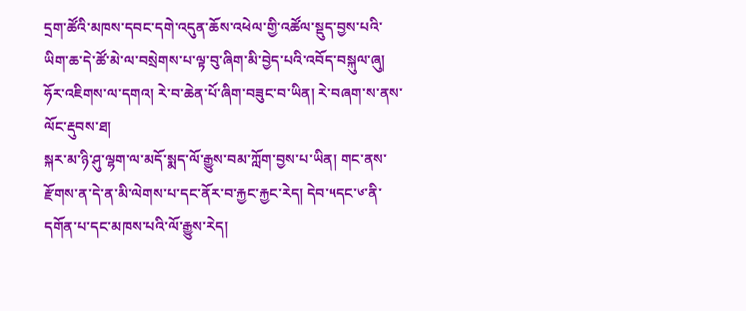དྲག་ཚོའི་མཁས་དབང་དགེ་འདུན་ཆོས་འཕེལ་གྱི་འཚོལ་སྡུད་བྱས་པའི་ཡིག་ཆ་དེ་ཚོ་མེ་ལ་བསྲེགས་པ་ལྟ་བུ་ཞིག་མི་བྱེད་པའི་འབོད་བསྐུལ་ཞུ།
ཧོར་འཇིགས་ལ་དགའ། རེ་བ་ཆེན་པོ་ཞིག་བཟུང་བ་ཡིན། རེ་བཞག་ས་ནས་ལོང་རྡུབས་ཐ།
སྐར་མ་ཉི་ཤུ་ལྷག་ལ་མདོ་སྨད་ལོ་རྒྱུས་བམ་ཀློག་བྱས་པ་ཡིན། གང་ནས་རྫོགས་ན་དེ་ན་མི་ལེགས་པ་དང་ནོར་བ་རྐྱང་རྐྱང་རེད། དེབ་༥དང་༦་ནི་དགོན་པ་དང་མཁས་པའི་ལོ་རྒྱུས་རེད།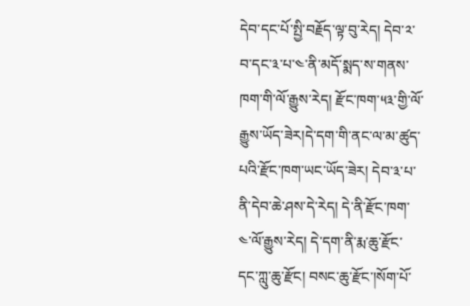དེབ་དང་པོ་སྤྱི་བརྗོད་ལྟ་བུ་རེད། དེབ་༢་བ་དང་༣་པ་༤་ནི་མདོ་སྨད་ས་གནས་ཁག་གི་ལོ་རྒྱུས་རེད། རྫོང་ཁག་༥༣་གྱི་ལོ་རྒྱུས་ཡོད་ཟེར།དེ་དག་གི་ནང་ལ་མ་ཚུད་པའི་རྫོང་ཁག་ཡང་ཡོད་ཟེར། དེབ་༣་པ་ནི་དེབ་ཆེ་ཤས་དེ་རེད། དེ་ནི་རྫོང་ཁག་༤་ལོ་རྒྱུས་རེད། དེ་དག་ནི་རྨ་ཆུ་རྫོང་དང་ཀླུ་ཆུ་རྫོང། བསང་ཆུ་རྫོང་།སོག་པོ་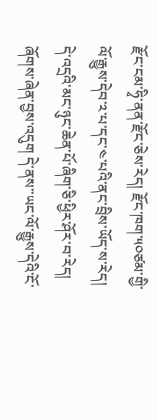རྫོང་ངམ་ཧྭི་ནན་རྫོང་ཅེས་རེད། རྫོང་ཁག་༥༠ཙམ་གྱི་ལོ་རྒྱུས་དེབ་༢་པ་དང་༤་པའི་ནང་བྲིས་ཡོད་ས་རེད། དེ་འདྲའི་མང་ཉུང་ཆེན་པོ་ཞིག་ཅི་ཕྱིར་ཤོར་བ་རེད། ཞོགས་ཞེན་བྱས་འདུག དེ་ནས་་ཡང་ལོ་རྒྱུས་དེའི་ངོ་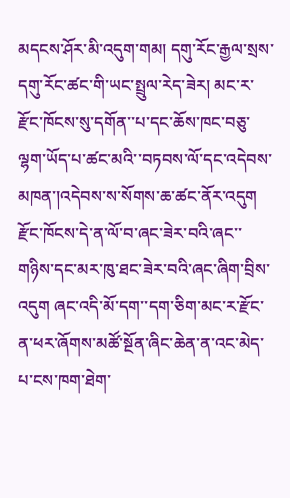མདངས་ཤོར་མི་འདུག་གམ། དགུ་རོང་རྒྱལ་སྲས་དགུ་རོང་ཚང་གི་ཡང་སྤྲུལ་རེད་ཟེར། མང་ར་རྫོང་ཁོངས་སུ་དགོན་་པ་དང་ཆོས་ཁང་བཅུ་ལྷག་ཡོད་པ་ཚང་མའི་་བཏབས་ལོ་དང་འདེབས་མཁན་།འདེབས་ས་སོགས་ཆ་ཚང་ནོར་འདུག རྫོང་ཁོངས་དེ་ན་ལོ་བ་ཞང་ཟེར་བའི་ཞང་་གཉིས་དང་མར་ཁུ་ཐང་ཟེར་བའི་ཞང་ཞིག་བྲིས་འདུག ཞང་འདི་མོ་དག་་དག་ཅིག་མང་ར་རྫོང་ན་ཕར་ཞོགས་མཚོ་སྔོན་ཞིང་ཆེན་ན་འང་མེད་པ་ངས་ཁག་ཐེག་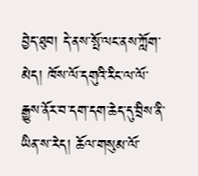བྱེད་ཐུབ། དེ་ནས་སྤོ་ལང་ནས་ཀློག་མེད། ཁོས་ལོ་དགུའི་རིང་ལ་ལོ་རྒྱུས་ནོར་བ་དག་དག་ཆེད་དུ་བྲིས་ནི་ཡིན་ས་རེད། ཆོལ་གསུམ་ལོ་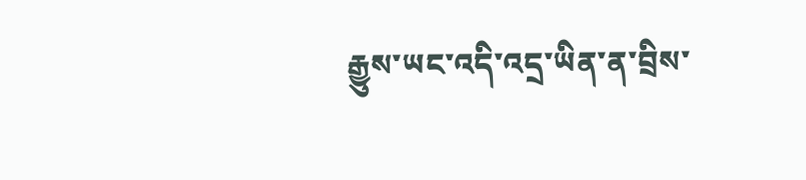རྒྱུས་ཡང་འདི་འདྲ་ཡིན་ན་བྲིས་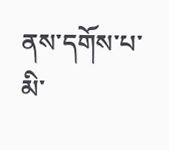ནས་དགོས་པ་མི་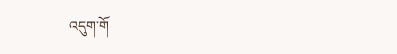འདུག་གོ